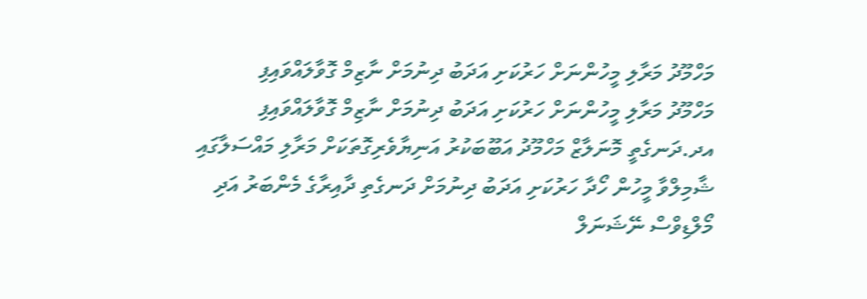މަހްމޫދު މަރާލި މީހުންނަށް ހަރުކަށި އަދަބު ދިނުމަށް ނާޒިމް ގޮވާލައްވައިފި
މަހްމޫދު މަރާލި މީހުންނަށް ހަރުކަށި އަދަބު ދިނުމަށް ނާޒިމް ގޮވާލައްވައިފި
އދ.ދަނގެތީ މޮނަލާޒް މަހްމޫދު އަބޫބަކުރު އަނިޔާވެރިގޮތަކަށް މަރާލި މައްސަލާގައި ޝާމިލްވާ މީހުން ހޯދާ ހަރުކަށި އަދަބު ދިނުމަށް ދަނގެތި ދާއިރާގެ މެންބަރު އަދި މޯލްޑިވްސް ނޭޝަނަލް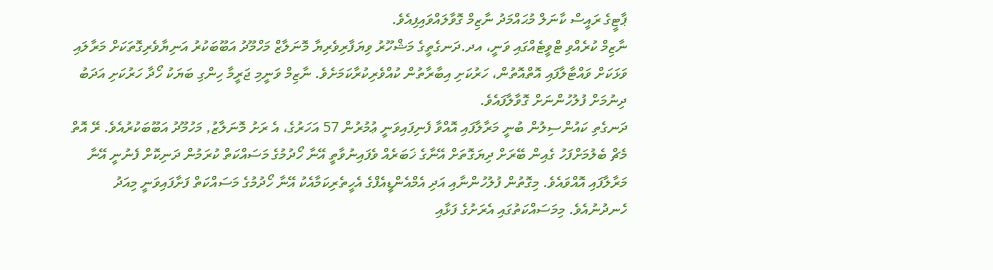ޕާޓީގެ ރައީސް ކާނަލް މުޙައްމަދު ނާޒިމް ގޮވާލައްވައިފިއެވެ.
ނާޒިމް ކުރެއްވި ޓްވީޓެއްގައި ވަނީ، އދ.ދަނގެތީގެ މަޝްހޫރު ވިޔަފާރިވެރިޔާ މޮނަލާޒް މަހްމޫދު އަބޫބަކުރު އަނިޔާވެރިގޮތަކަށް މަރާލައި ވަޅަކަށް ވައްޓާލާފައި އޮތްއޮތުން، ހަރުކަށި އިބާރާތުން ކުއްވެރިކުރާކަމަށެވެ. ނާޒިމް ވަނީމި ޖަރީމާ ހިންގި ބަޔަކު ހޯދާ ހަރުކަށި އަދަބު ދިނުމަށް ފުލުހުންނަށް ގޮވާލާފައެވެ.
ދަނގެތި ކައުންސިލުން ބުނީ މަރާލާފައި އޮއްވާ ފެނިފައިވަނީ ޢުމުރުން 57 އަހަރުގެ، އެ ރަށު މޮނަލާޒު, މަހުމޫދު އަބޫބަކުރުއެވެ. ރޭ އޮތް މެޗް ބެލުމަށްފަހު ގެއިން ބޭރަށް ދިޔަގޮތަށް އޭނާގެ ޚަބަރެއް ވެފައިނުވާތީ އޭނާ ހޯދުމުގެ މަސައްކަތް ކުރަމުން ދަނިކޮށް ފެނުނީ އޭނާ މަރާލާފައި އޮއްވައެވެ. މިގޮތުން ފުލުހުންނާއި އަދި އެމްއެންޑީއެފްގެ އެހީތެރިކަމާއެކު އޭނާ ހޯދުމުގެ މަސައްކަތް ފަށާފައިވަނީ މިއަދު ހެނދުނުއެވެ. މިމަސައްކަތުގައި އެރަށުގެ ފަޅާއި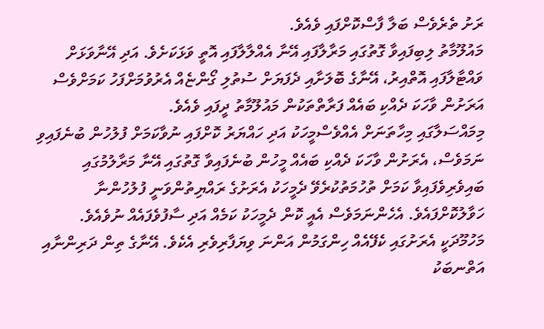ރަށު ތެރެވެސް ބަލާ ފާސްކޮށްފައި ވެއެވެ.
މައުލޫމާތު ލިބިފައިވާ ގޮތުގައި މަރާލާފައި އޭނާ އެއްލާލާފައި އޮތީ ވަޅަކަށެވެ. އަދި އޭނާވަޅަށް ވައްޓާލާފައި އޮތްއިރު، އޭނާގެ ބޮލަށާއި ދެފަޔަށް ސުތުލި ގޯންޏެއް އެރުވުމަށްފަހު ކަމަށްވެސް އަރަށުން ވާހަކަ ދެއްކި ބައެއް ފަރާތްތަކުން މައުލޫމާތު ދީފައި ވެއެވެ.
މިމައްސަލާގައި މިހާތަނަށް އެއްވެސްމީހަކު އަދި ހައްޔަރު ކޮށްފައި ނުވާކަމަށް ފުލުހުން ބުނެފައިވި ނަމަވެސް، އެރަށުން ވާހަކަ ދެއްކި ބައެއް މީހުން ބުނެފައިވާ ގޮތުގައި އޭނާ މަރާލުމުގައި ބައިވެރިވެފައިވާ ކަމަށް ތުހުމަތުކުރެވޭ ދެމީހަކު އެރަށުގެ ރައްޔިތުންވަނީ ފުލުހުންނާ ހަވާލުކޮށްފައެވެ. އެހެންނަމަވެސް އެއީ ކޮން ދެމީހަކު ކަމެއް އަދި ސާފުވެފައެއް ނުވެއެވެ.
މަހުމޫދަކީ އެރަށުގައި ކެފޭއެއް ހިންގަމުން އަންނަ ވިޔަފާރިވެރި އެކެވެ. އޭނާގެ ތިން ދަރިންނާއި އަތްނބަކު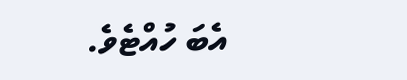އެބަ ހުއްޓެވެ.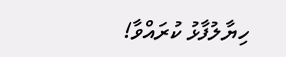ހިޔާލުފާޅު ކުރައްވާ!